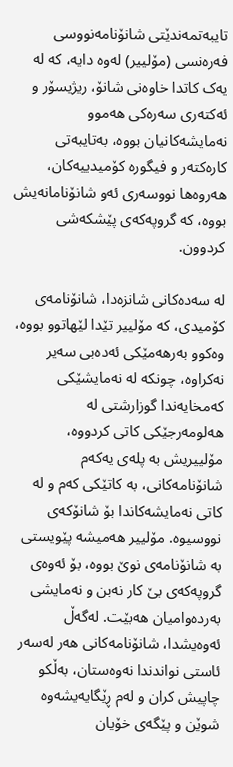تایبەتمەندێتی شانۆنامەنووسی فەرەنسی (مۆلییر) لەوە دایە، کە له‌ یه‌ک کاتدا خاوه‌نی شانۆ، ریژیسۆر و ئه‌کته‌ری سه‌ره‌کی هه‌موو نه‌مایشه‌کانیان بووه‌، به‌تایبه‌تی کاره‌کته‌ر و فیگوره‌ کۆمیدییه‌کان، هەروەها نووسه‌ری ئه‌و شانۆنامانه‌یش بووه،‌ که‌ گروپه‌که‌ی پێشکه‌شی کردوون.

لە سەدەکانی شانزەدا، شانۆنامەی کۆمیدی، کە مۆلییر تێدا لێهاتوو بووە، وەکوو بەرهەمێکی ئەدەبی سەیر نەکراوە، چونکە لە نەمایشێکی کەمخایەندا گوزارشتی لە هەلومەرجێکی کاتی کردووە، مۆلییریش بە پلەی یەکەم شانۆنامەکانی، بە کاتێکی کەم و لە کاتی نەمایشەکاندا بۆ شانۆکەی نووسیوە. مۆلییر هەمیشە پێویستی بە شانۆنامەی نوێ بووە، بۆ ئەوەی گروپەکەی بێ کار نەبن و نەمایشی بەردەوامیان هەبێت. لەگەڵ ئەوەیشدا، شانۆنامەکانی هەر لەسەر ئاستی نواندندا نەوەستان، بەڵکو چاپیش کران و لەم ڕێگایەیشەوە شوێن و پێگەی خۆیان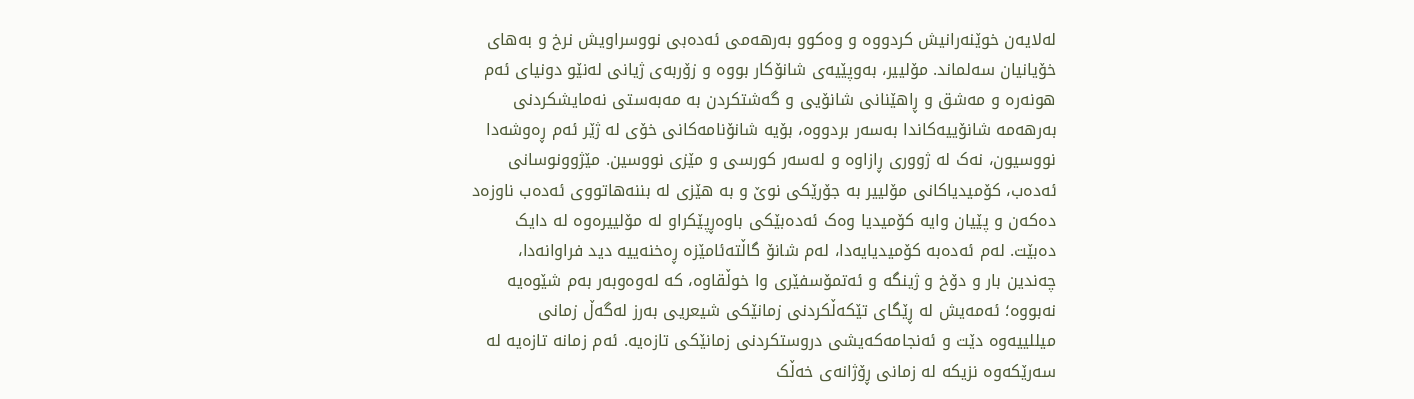لەلایەن خوێنەرانیش کردووە و وەکوو بەرهەمی ئەدەبی نووسراویش نرخ و بەهای خۆیانیان سەلماند. مۆلییر، بەوپێیەی شانۆکار بووە و زۆربەی ژیانی لەنێو دونیای ئەم هونەرە و مەشق و ڕاهێنانی شانۆیی و گەشتکردن بە مەبەستی نەمایشکردنی بەرهەمە شانۆییەکاندا بەسەر بردووە، بۆیە شانۆنامەکانی خۆی لە ژێر ئەم ڕەوشەدا نووسیون، نەک لە ژووری ڕازاوە و لەسەر کورسی و مێزی نووسین. مێژوونوسانی ئەدەب، کۆمیدیاکانی مۆلییر بە جۆرێکی نوێ و بە هێزی لە بننەهاتووی ئەدەب ناوزەد دەکەن و پێیان وایە کۆمیدیا وەک ئەدەبێکی باوەڕپێکراو لە مۆلییرەوە لە دایک دەبێت. لەم ئەدەبە کۆمیدیایەدا، لەم شانۆ گاڵتەئامێزە ڕەخنەییە دید فراوانەدا، چەندین بار و دۆخ و ژینگە و ئەتمۆسفێری وا خوڵقاوە، کە لەوەوبەر بەم شێوەیە نەبووە؛ ئەمەیش لە ڕێگای تێکەڵکردنی زمانێکی شیعریی بەرز لەگەڵ زمانی میللییەوە دێت و ئەنجامەکەیشی دروستکردنی زمانێکی تازەیە. ئەم زمانە تازەیە لە سەرێکەوە نزیکە لە زمانی ڕۆژانەی خەڵک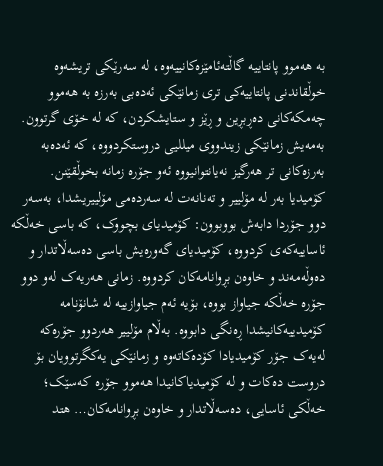بە هەموو پانتاییە گاڵتەئامێزەکانییەوە، لە سەرێکی تریشەوە خوڵقاندنی پانتاییەکی تری زمانێکی ئەدەبی بەرزە بە هەموو چەمکەکانی دەڕبڕین و ڕێز و ستایشکردن، کە لە خۆی گرتوون. بەمەیش زمانێکی زیندووی میللیی دروستکردووە، کە ئەدەبە بەرزەکانی تر هەرگیز نەیانتوانیووە ئەو جۆرە زمانە بخوڵقێنن.
کۆمیدیا بەر لە مۆلییر و تەنانەت لە سەردەمی مۆلییریشدا، بەسەر دوو جۆردا دابەش بووبوون: کۆمیدیای بچووک، کە باسی خەڵکە ئاساییەکەی کردووە، کۆمیدیای گەورەیش باسی دەسەڵاتدار و دەوڵەمەند و خاوەن بڕوانامەکان کردووە. زمانی هەریەک لەو دوو جۆرە خەڵکە جیاواز بووە، بۆیە ئەم جیاوازییە لە شانۆنامە کۆمیدییەکانیشدا ڕەنگی دابووە. بەڵام مۆلییر هەردوو جۆرەکە لەیەک جۆر کۆمیدیادا کۆدەکاتەوە و زمانێکی یەکگرتوویان بۆ دروست دەکات و لە کۆمیدیاکانیدا هەموو جۆرە کەسێک؛ خەڵکی ئاسایی، دەسەڵاتدار و خاوەن بڕوانامەکان… هتد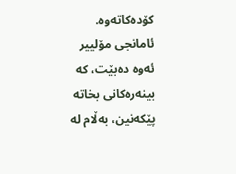کۆدەکاتەوە.
ئامانجی مۆلییر ئەوە دەبێت، کە بینەرەکانی بخاتە پێکەنین، بەڵام لە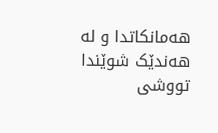هەمانکاتدا و لە هەندێک شوێندا تووشی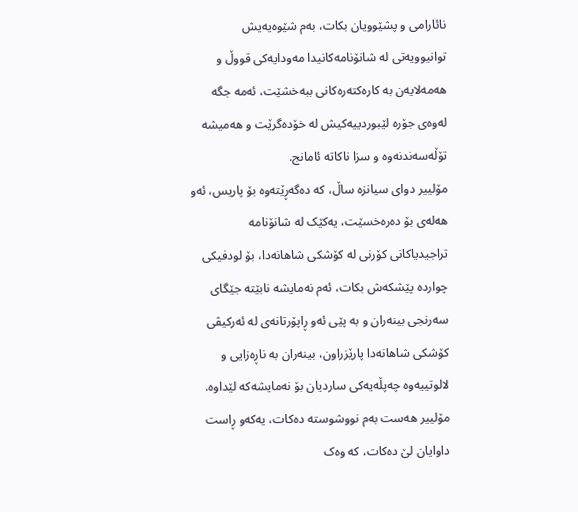نائارامی و پشێوویان بکات، بەم شێوەیەیش توانیوویەتی لە شانۆنامەکانیدا مەودایەکی قووڵ و هەمەلایەن بە کارەکتەرەکانی ببەخشێت، ئەمە جگە لەوەی جۆرە لێبوردییەکیش لە خۆدەگرێت و هەمیشە تۆڵەسەندنەوە و سزا ناکاتە ئامانج.
مۆلییر دوای سیانزە ساڵ، کە دەگەڕێتەوە بۆ پاریس، ئەو هەلەی بۆ دەرەخسێت، یەکێک لە شانۆنامە تراجیدیاکانی کۆرنی لە کۆشکی شاهانەدا، بۆ لودفیکی چواردە پێشکەش بکات، ئەم نەمایشە نابێتە جێگای سەرنجی بینەران و بە پێی ئەو ڕاپۆرتانەی لە ئەرکیڤی کۆشکی شاهانەدا پارێزراون، بینەران بە ناڕەزایی و لالوتییەوە چەپڵەیەکی ساردیان بۆ نەمایشەکە لێداوە. مۆلییر هەست بەم نووشوستە دەکات، یەکەو ڕاست داوایان لێ دەکات، کە وەک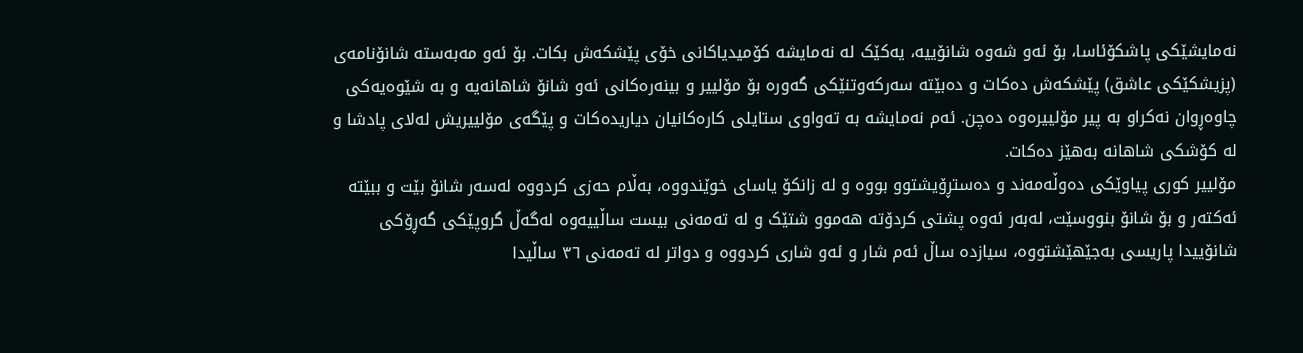نەمایشێکی پاشکۆئاسا، بۆ ئەو شەوە شانۆییە، یەکێک لە نەمایشە کۆمیدیاکانی خۆی پێشکەش بکات. بۆ ئەو مەبەستە شانۆنامەی (پزیشکێکی عاشق) پێشکەش دەکات و دەبێتە سەرکەوتنێکی گەورە بۆ مۆلییر و بینەرەکانی ئەو شانۆ شاهانەیە و بە شێوەیەکی چاوەڕوان نەکراو بە پیر مۆلییرەوە دەچن. ئەم نەمایشە بە تەواوی ستایلی کارەکانیان دیاریدەکات و پێگەی مۆلییریش لەلای پادشا و لە کۆشکی شاهانە بەهێز دەکات.
مۆلییر کوری پیاوێکی ده‌وڵه‌مه‌ند و ده‌ستڕۆیشتوو بووه‌ و له‌ زانکۆ یاسای خوێندووه‌، به‌ڵام حه‌زی کردووه‌ له‌سه‌ر شانۆ بێت و ببێته‌ ئه‌کته‌ر و بۆ شانۆ بنووسێت، له‌به‌ر ئه‌وه‌ پشتی کردۆته‌ هه‌موو شتێک و له‌ ته‌مه‌نی بیست ساڵییه‌وه‌ له‌گه‌ڵ گروپێکی گه‌ڕۆکی شانۆییدا پاریسی به‌جێهێشتووه، سیازده‌ ساڵ ئه‌م شار و ئه‌و شاری کردووه‌ و دواتر له‌ ته‌مه‌نی ٣٦ ساڵیدا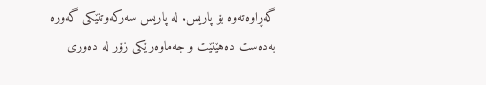گه‌ڕاوه‌ته‌وه‌ بۆ پاریس. له‌ پاریس سه‌رکه‌وتنێکی گه‌وره‌ به‌ده‌ست ده‌هێنێت و جه‌ماوه‌رێکی زۆر له‌ ده‌وری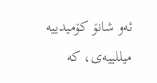ئه‌و شانۆ کۆمیدییه‌ میللییه‌ی، که‌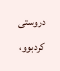دروستی کردبوو،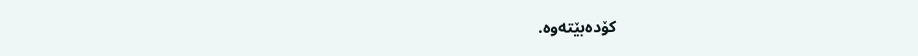کۆده‌بێته‌وه‌.